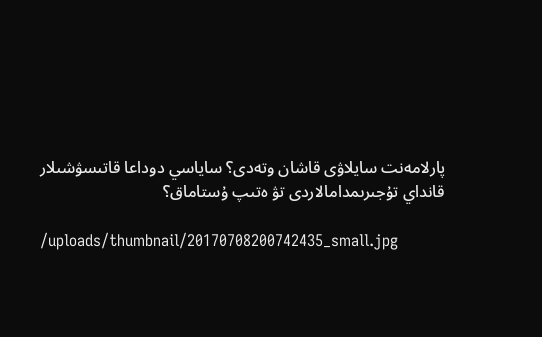پارلامەنت سايلاۋى قاشان وتەدى؟ ساياسي دوداعا قاتىسۋشىلار قانداي تۇجىرىمدامالاردى تۋ ەتىپ ۇستاماق؟

/uploads/thumbnail/20170708200742435_small.jpg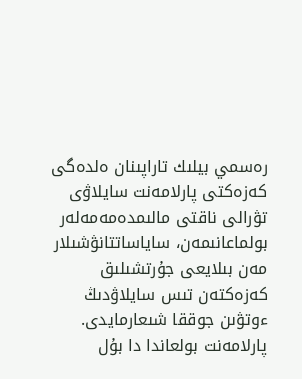رەسمي بيلىك تاراپىنان ەلدەگى كەزەكتى پارلامەنت سايلاۋى تۋرالى ناقتى مالىمدەمەمەلەر بولماعانىمەن، ساياساتتانۋشىلار مەن بىلايعى جۇرتشىلىق كەزەكتەن تىس سايلاۋدىڭ ءوتۋىن جوققا شىعارمايدى. پارلامەنت بولعاندا دا بۇل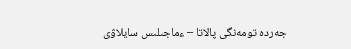جەردە تومەنگى پالاتا – ءماجىلىس سايلاۋى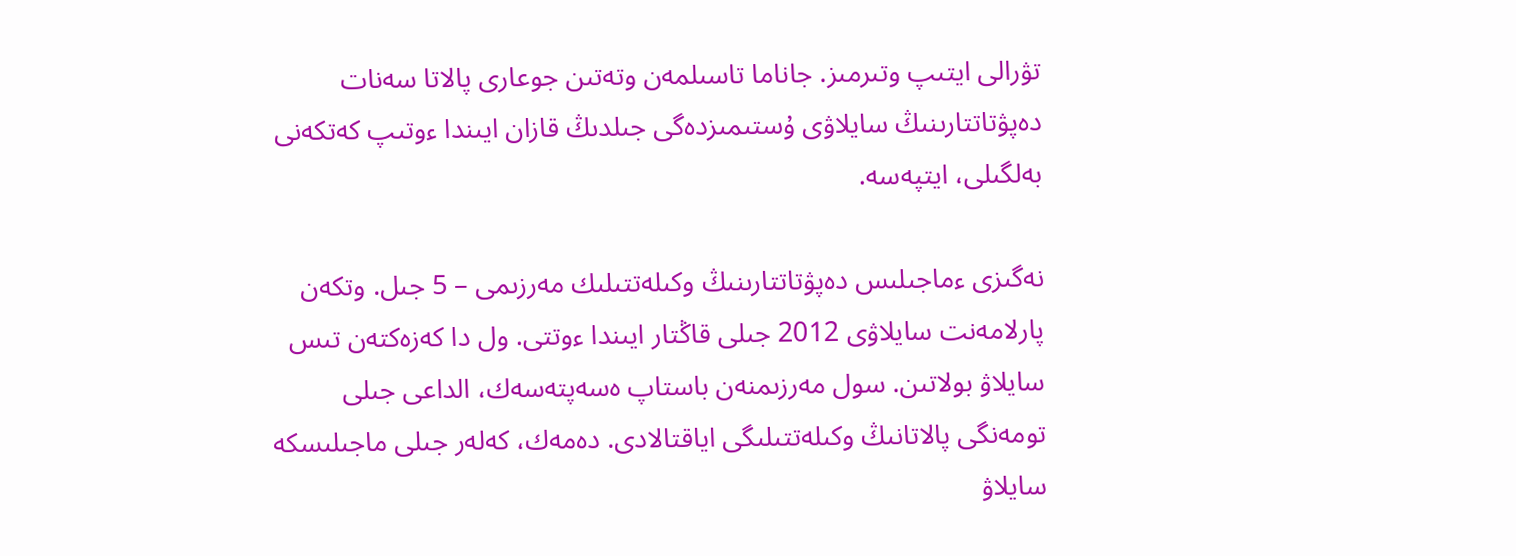تۋرالى ايتىپ وتىرمىز. جاناما تاسىلمەن وتەتىن جوعارى پالاتا سەنات دەپۋتاتتارىنىڭ سايلاۋى ۇستىمىزدەگى جىلدىڭ قازان ايىندا ءوتىپ كەتكەنى بەلگىلى، ايتپەسە.

نەگىزى ءماجىلىس دەپۋتاتتارىنىڭ وكىلەتتىلىك مەرزىمى – 5 جىل. وتكەن پارلامەنت سايلاۋى 2012 جىلى قاڭتار ايىندا ءوتتى. ول دا كەزەكتەن تىس سايلاۋ بولاتىن. سول مەرزىمنەن باستاپ ەسەپتەسەك، الداعى جىلى تومەنگى پالاتانىڭ وكىلەتتىلىگى اياقتالادى. دەمەك، كەلەر جىلى ماجىلىسكە سايلاۋ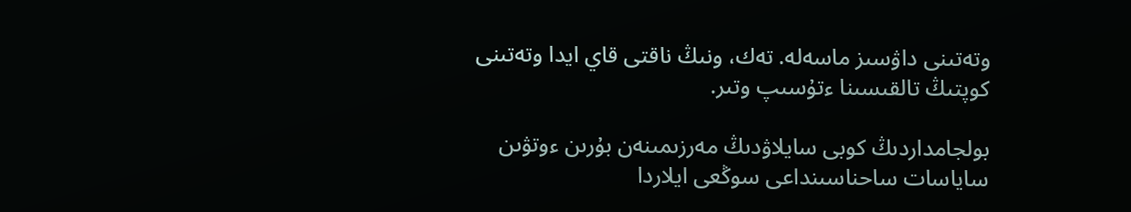وتەتىنى داۋسىز ماسەلە. تەك، ونىڭ ناقتى قاي ايدا وتەتىنى كوپتىڭ تالقىسىنا ءتۇسىپ وتىر.

بولجامداردىڭ كوبى سايلاۋدىڭ مەرزىمىنەن بۇرىن ءوتۋىن ساياسات ساحناسىنداعى سوڭعى ايلاردا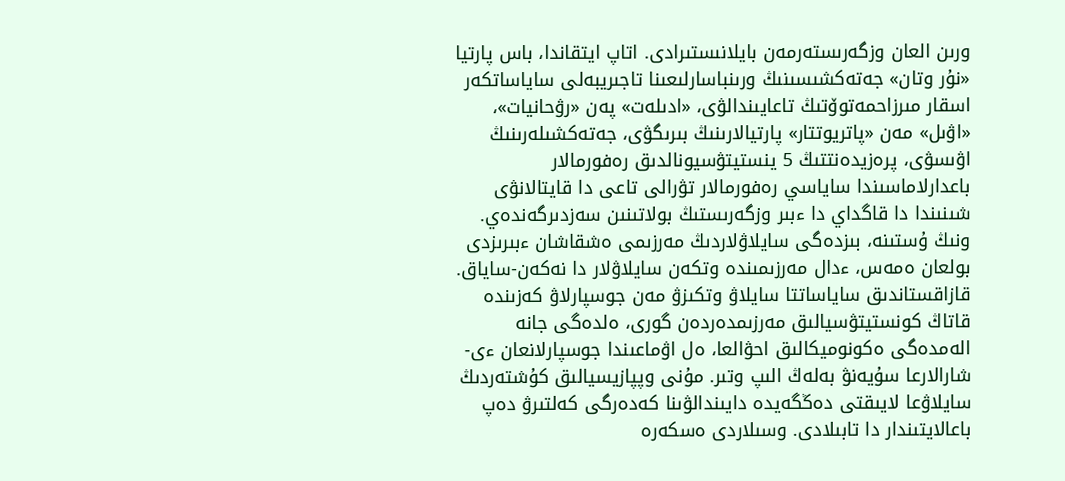ورىن العان وزگەرىستەرمەن بايلانىستىرادى. اتاپ ايتقاندا، باس پارتيا «نۇر وتان» جەتەكشىسىنىڭ ورىنباسارلىعىنا تاجىريبەلى ساياساتكەر اسقار مىرزاحمەتوۆتىڭ تاعايىندالۋى، «ادىلەت» پەن «رۋحانيات»، «اۋىل» مەن «پاتريوتتار» پارتيالارىنىڭ بىرىگۋى، جەتەكشىلەرىنىڭ اۋىسۋى، پرەزيدەنتتىڭ 5 ينستيتۋسيونالدىق رەفورمالار باعدارلاماسىندا ساياسي رەفورمالار تۋرالى تاعى دا قايتالانۋى شىنىندا دا قاگداي دا ءبىر وزگەرىستىڭ بولاتىنىن سەزدىرگەندەي. ونىڭ ۇستىنە، بىزدەگى سايلاۋلاردىڭ مەرزىمى ەشقاشان ءبىرىزدى بولعان ەمەس، ءدال مەرزىمىندە وتكەن سايلاۋلار دا نەكەن-ساياق. قازاقستاندىق ساياساتتا سايلاۋ وتكىزۋ مەن جوسپارلاۋ كەزىندە قاتاڭ كونستيتۋسيالىق مەرزىمدەردەن گورى، ەلدەگى جانە الەمدەگى ەكونوميكالىق احۋالعا، ەل اۋماعىندا جوسپارلانعان ءى-شارالارعا سۇيەنۋ بەلەڭ الىپ وتىر. مۇنى وپپازيسيالىق كۇشتەردىڭ سايلاۋعا لايىقتى دەڭگەيدە دايىندالۋىنا كەدەرگى كەلتىرۋ دەپ باعالايتىندار دا تابىلادى. وسىلاردى ەسكەرە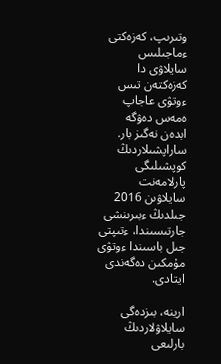وتىرىپ، كەزەكتى ءماجىلىس سايلاۋى دا كەزەكتەن تىس ءوتۋى عاجاپ ەمەس دەۋگە ابدەن نەگىز بار. ساراپشىلاردىڭ كوپشىلىگى پارلامەنت سايلاۋىن 2016 جىلدىڭ ءبىرىنشى جارتىسىندا، ءتىپتى جىل باسىندا ءوتۋى مۇمكىن دەگەندى ايتادى.

ارينە، بىزدەگى سايلاۋلاردىڭ بارلىعى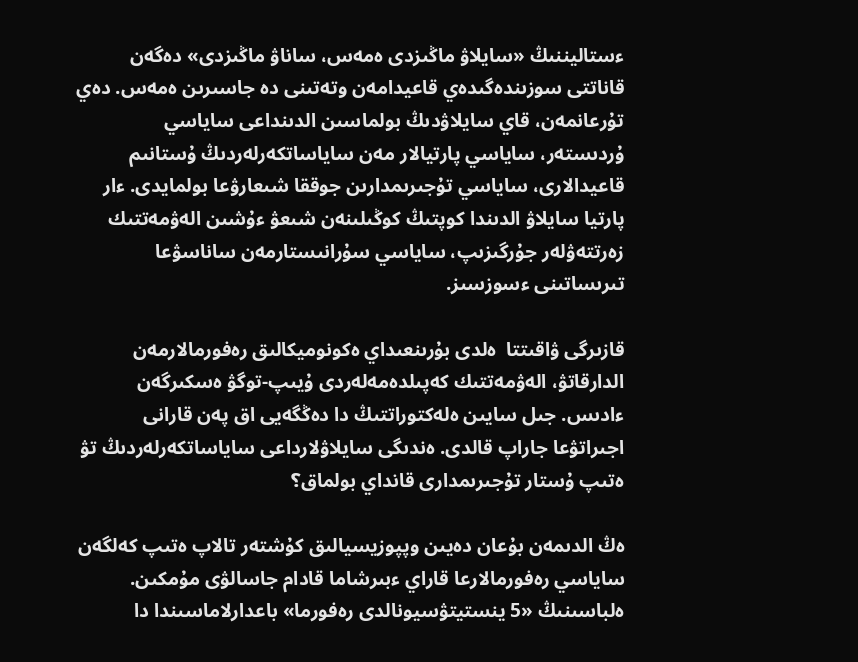ءستاليننىڭ «سايلاۋ ماڭىزدى ەمەس، ساناۋ ماڭىزدى» دەگەن قاناتتى سوزىندەگىدەي قاعيدامەن وتەتىنى دە جاسىرىن ەمەس. دەي تۇرعانمەن، قاي سايلاۋدىڭ بولماسىن الدىنداعى ساياسي ۇردىستەر، ساياسي پارتيالار مەن ساياساتكەرلەردىڭ ۇستانىم قاعيدالارى، ساياسي تۇجىرىمدارىن جوققا شىعارۋعا بولمايدى. ءار پارتيا سايلاۋ الدىندا كوپتىڭ كوڭىلىنەن شىعۋ ءۇشىن الەۋمەتتىك زەرتتەۋلەر جۇرگىزىپ، ساياسي سۇرانىستارمەن ساناسۋعا تىرىساتىنى ءسوزسىز.

قازىرگى ۋاقىتتا  ەلدى بۇرىنعىداي ەكونوميكالىق رەفورمالارمەن الدارقاتۋ، الەۋمەتتىك كەپىلدەمەلەردى ۇيىپ-توگۋ ەسكىرگەن ءادىس. جىل سايىن ەلەكتوراتتىڭ دا دەڭگەيى اق پەن قارانى اجىراتۋعا جاراپ قالدى. ەندىگى سايلاۋلارداعى ساياساتكەرلەردىڭ تۋ ەتىپ ۇستار تۇجىرىمدارى قانداي بولماق؟

ەڭ الدىمەن بۇعان دەيىن وپپوزيسيالىق كۇشتەر تالاپ ەتىپ كەلگەن ساياسي رەفورمالارعا قاراي ءبىرشاما قادام جاسالۋى مۇمكىن. ەلباسىنىڭ «5 ينستيتۋسيونالدى رەفورما» باعدارلاماسىندا دا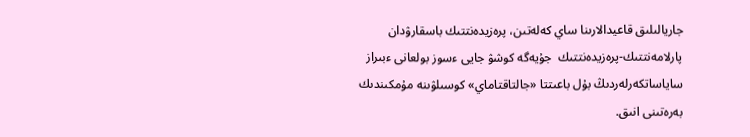جاريالىلىق قاعيدالارىنا ساي كەلەتىن، پرەزيدەنتتىك باسقارۋدان پارلامەنتتىك-پرەزيدەنتتىك  جۇيەگە كوشۋ جايى ءسوز بولعانى ءبىراز ساياساتكەرلەردىڭ بۇل باعىتتا «جالتاقتاماي» كوسىلۋىنە مۇمكىندىك بەرەتىنى انىق.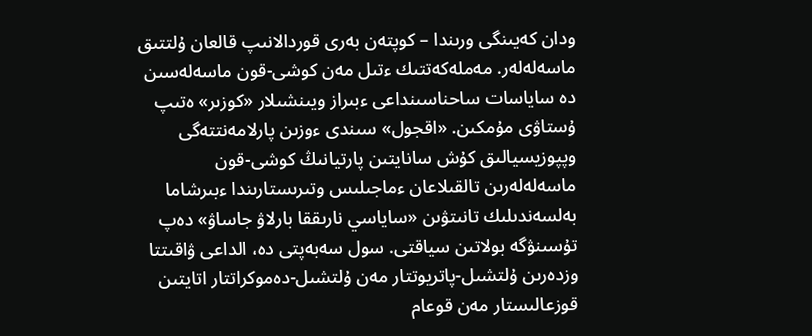ودان كەيىنگى ورىندا – كوپتەن بەرى قوردالانىپ قالعان ۇلتتىق ماسەلەلەر. مەملەكەتتىك ءتىل مەن كوشى-قون ماسەلەسىن دە ساياسات ساحناسىنداعى ءبىراز ويىنشىلار «كوزىر» ەتىپ ۇستاۋى مۇمكىن. «اقجول» سىندى ءوزىن پارلامەنتتەگى وپپوزيسيالىق كۇش سانايتىن پارتيانىڭ كوشى-قون ماسەلەلەرىن تالقىلاعان ءماجىلىس وتىرىستارىندا ءبىرشاما بەلسەندىلىك تانىتۋىن «ساياسي نارىققا بارلاۋ جاساۋ» دەپ تۇسىنۋگە بولاتىن سياقتى. سول سەبەپتى دە، الداعى ۋاقىتتا وزدەرىن ۇلتشىل-پاتريوتتار مەن ۇلتشىل-دەموكراتتار اتايتىن قوزعالىستار مەن قوعام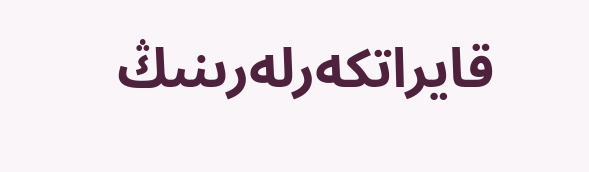قايراتكەرلەرىنىڭ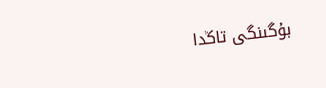بۇگىنگى تاڭدا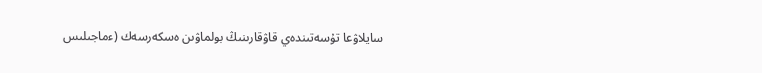سايلاۋعا تۇسەتىندەي قاۋقارىنىڭ بولماۋىن ەسكەرسەك (ءماجىلىس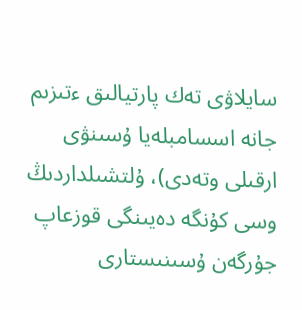سايلاۋى تەك پارتيالىق ءتىزىم جانە اسسامبلەيا ۇسىنۋى ارقىلى وتەدى)، ۇلتشىلداردىڭ وسى كۇنگە دەيىنگى قوزعاپ جۇرگەن ۇسىنىستارى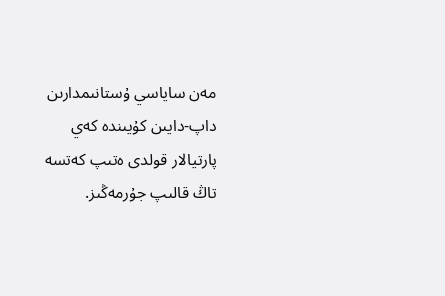مەن ساياسي ۇستانىمدارىن داپ-دايىن كۇيىندە كەي پارتيالار قولدى ەتىپ كەتسە تاڭ قالىپ جۇرمەڭىز.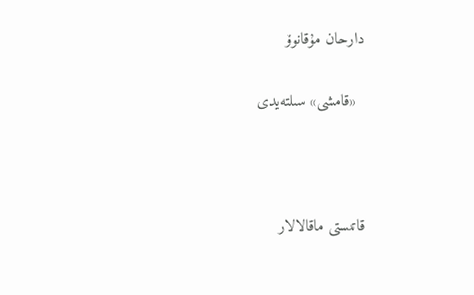دارحان مۇقانوۆ

  «قامشى» سىلتەيدى



قاتىستى ماقالالار